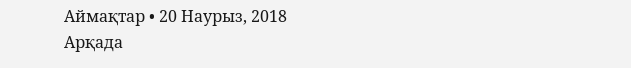Аймақтар • 20 Наурыз, 2018
Арқада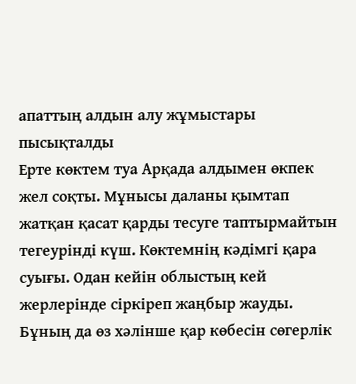апаттың алдын алу жұмыстары пысықталды
Ерте көктем туа Арқада алдымен өкпек жел соқты. Мұнысы даланы қымтап жатқан қасат қарды тесуге таптырмайтын тегеурінді күш. Көктемнің кәдімгі қара суығы. Одан кейін облыстың кей жерлерінде сіркіреп жаңбыр жауды. Бұның да өз хәлінше қар көбесін сөгерлік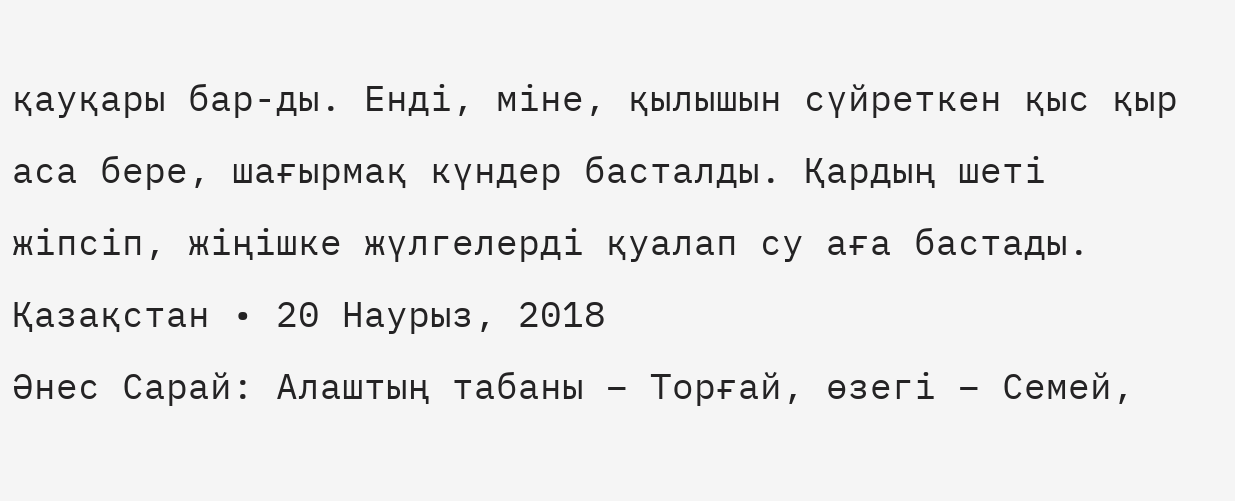қауқары бар-ды. Енді, міне, қылышын сүйреткен қыс қыр аса бере, шағырмақ күндер басталды. Қардың шеті жіпсіп, жіңішке жүлгелерді қуалап су аға бастады.
Қазақстан • 20 Наурыз, 2018
Әнес Сарай: Алаштың табаны – Торғай, өзегі – Семей,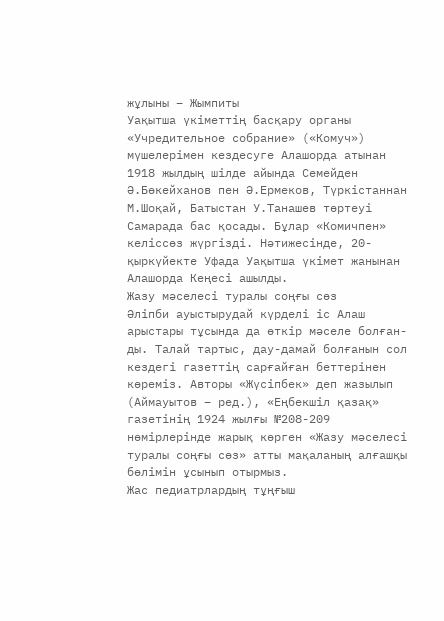жұлыны – Жымпиты
Уақытша үкіметтің басқару органы «Учредительное собрание» («Комуч») мүшелерімен кездесуге Алашорда атынан 1918 жылдың шілде айында Семейден Ә.Бөкейханов пен Ә.Ермеков, Түркістаннан М.Шоқай, Батыстан У.Танашев төртеуі Самарада бас қосады. Бұлар «Комичпен» келіссөз жүргізді. Нәтижесінде, 20-қыркүйекте Уфада Уақытша үкімет жанынан Алашорда Кеңесі ашылды.
Жазу мәселесі туралы соңғы сөз
Әліпби ауыстырудай күрделі іс Алаш арыстары тұсында да өткір мәселе болған-ды. Талай тартыс, дау-дамай болғанын сол кездегі газеттің сарғайған беттерінен көреміз. Авторы «Жүсіпбек» деп жазылып (Аймауытов – ред.), «Еңбекшіл қазақ» газетінің 1924 жылғы №208-209 нөмірлерінде жарық көрген «Жазу мәселесі туралы соңғы сөз» атты мақаланың алғашқы бөлімін ұсынып отырмыз.
Жас педиатрлардың тұңғыш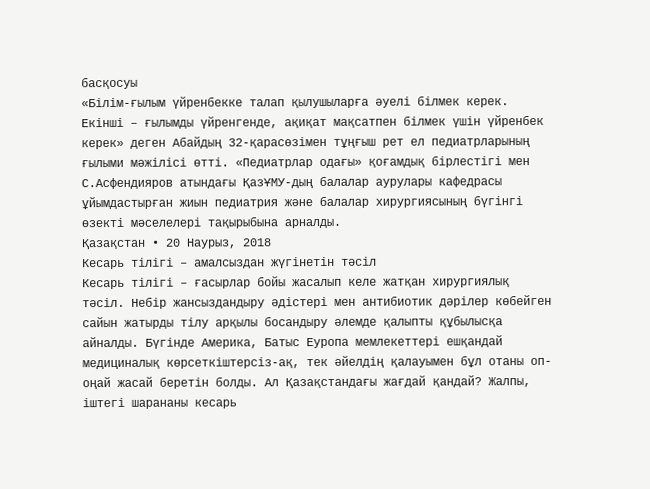басқосуы
«Білім-ғылым үйренбекке талап қылушыларға әуелі білмек керек. Екінші – ғылымды үйренгенде, ақиқат мақсатпен білмек үшін үйренбек керек» деген Абайдың 32-қарасөзімен тұңғыш рет ел педиатрларының ғылыми мәжілісі өтті. «Педиатрлар одағы» қоғамдық бірлестігі мен С.Асфендияров атындағы ҚазҰМУ-дың балалар аурулары кафедрасы ұйымдастырған жиын педиатрия және балалар хирургиясының бүгінгі өзекті мәселелері тақырыбына арналды.
Қазақстан • 20 Наурыз, 2018
Кесарь тілігі – амалсыздан жүгінетін тәсіл
Кесарь тілігі – ғасырлар бойы жасалып келе жатқан хирургиялық тәсіл. Небір жансыздандыру әдістері мен антибиотик дәрілер көбейген сайын жатырды тілу арқылы босандыру әлемде қалыпты құбылысқа айналды. Бүгінде Америка, Батыс Еуропа мемлекеттері ешқандай медициналық көрсеткіштерсіз-ақ, тек әйелдің қалауымен бұл отаны оп-оңай жасай беретін болды. Ал Қазақстандағы жағдай қандай? Жалпы, іштегі шарананы кесарь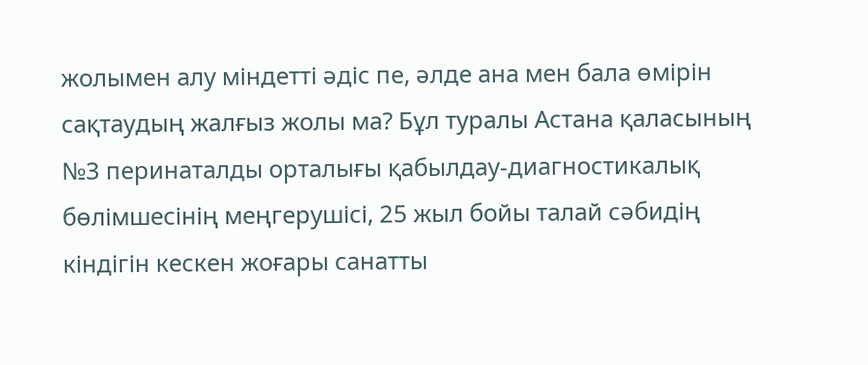жолымен алу міндетті әдіс пе, әлде ана мен бала өмірін сақтаудың жалғыз жолы ма? Бұл туралы Астана қаласының №3 перинаталды орталығы қабылдау-диагностикалық бөлімшесінің меңгерушісі, 25 жыл бойы талай сәбидің кіндігін кескен жоғары санатты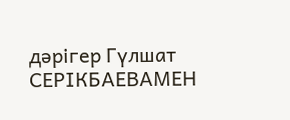дәрігер Гүлшат СЕРІКБАЕВАМЕН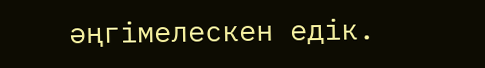әңгімелескен едік.